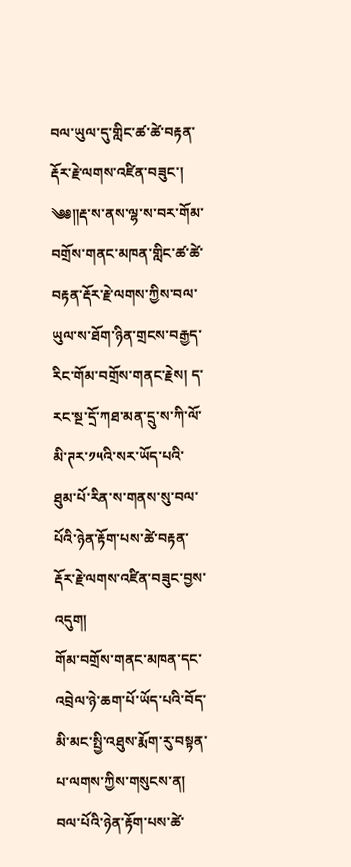བལ་ཡུལ་དུ་གླིང་ཚ་ཚེ་བརྟན་རྡོར་རྗེ་ལགས་འཛིན་བཟུང་།
༄༅༎རྡ་ས་ནས་ལྷ་ས་བར་གོམ་བགྲོས་གནང་མཁན་གླིང་ཚ་ཚེ་བརྟན་རྡོར་རྗེ་ལགས་ཀྱིས་བལ་ཡུལ་ས་ཐོག་ཉིན་གྲངས་བརྒྱད་རིང་གོམ་བགྲོས་གནང་རྗེས། ད་རང་སྔ་དྲོ་ཀཐ་མན་དྲུ་ས་ཀི་ལོ་མི་ཊར་༡༥འི་སར་ཡོད་པའི་ཐུམ་པོ་རིན་ས་གནས་སུ་བལ་པོའི་ཉེན་རྟོག་པས་ཚེ་བརྟན་རྡོར་རྗེ་ལགས་འཛིན་བཟུང་བྱས་འདུག།
གོམ་བགྲོས་གནང་མཁན་དང་འབྲེལ་ཉེ་ཆག་པོ་ཡོད་པའི་བོད་མི་མང་སྤྱི་འཐུས་རྨོག་རུ་བསྟན་པ་ལགས་ཀྱིས་གསུངས་ན། བལ་པོའི་ཉེན་རྟོག་པས་ཚེ་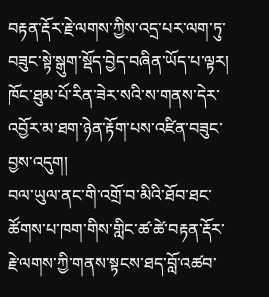བརྟན་རྡོར་རྗེ་ལགས་ཀྱིས་འདྲ་པར་ལག་ཏུ་བཟུང་སྟེ་སྒུག་སྡོད་བྱེད་བཞིན་ཡོད་པ་ལྟར། ཁོང་ཐུམ་པོ་རིན་ཟེར་སའི་ས་གནས་དེར་འབྱོར་མ་ཐག་ཉེན་རྟོག་པས་འཛིན་བཟུང་བྱས་འདུག།
བལ་ཡུལ་ནང་གི་འགྲོ་བ་མིའི་ཐོབ་ཐང་ཚོགས་པ་ཁག་གིས་གླིང་ཚ་ཚེ་བརྟན་རྡོར་རྗེ་ལགས་ཀྱི་གནས་སྟངས་ཐད་བློ་འཚབ་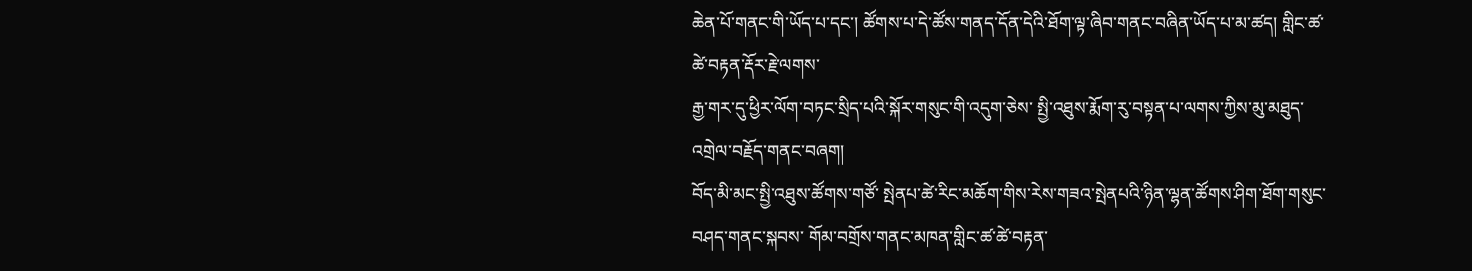ཆེན་པོ་གནང་གི་ཡོད་པ་དང་། ཚོགས་པ་དེ་ཚོས་གནད་དོན་དེའི་ཐོག་ལྟ་ཞིབ་གནང་བཞིན་ཡོད་པ་མ་ཚད། གླིང་ཚ་ཚེ་བརྟན་རྡོར་རྗེ་ལགས་
རྒྱ་གར་དུ་ཕྱིར་ལོག་བཏང་སྲིད་པའི་སྐོར་གསུང་གི་འདུག་ཅེས་ སྤྱི་འཐུས་རྨོག་རུ་བསྟན་པ་ལགས་ཀྱིས་མུ་མཐུད་འགྲེལ་བརྗོད་གནང་བཞག།
བོད་མི་མང་སྤྱི་འཐུས་ཚོགས་གཙོ་ སྤེནཔ་ཚེ་རིང་མཆོག་གིས་རེས་གཟའ་སྤེནཔའི་ཉིན་ལྷན་ཚོགས་ཤིག་ཐོག་གསུང་བཤད་གནང་སྐབས་ གོམ་བགྲོས་གནང་མཁན་གླིང་ཚ་ཚེ་བརྟན་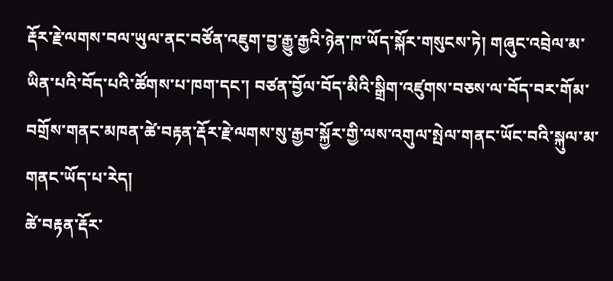རྡོར་རྗེ་ལགས་བལ་ཡུལ་ནང་བཙོན་འཇུག་བྱ་རྒྱུ་རྒྱའི་ཉེན་ཁ་ཡོད་སྐོར་གསུངས་ཏེ། གཞུང་འབྲེལ་མ་ཡིན་པའི་བོད་པའི་ཚོགས་པ་ཁག་དང་། བཙན་བྱོལ་བོད་མིའི་སྒྲིག་འཛུགས་བཅས་ལ་བོད་བར་གོམ་བགྲོས་གནང་མཁན་ཚེ་བརྟན་རྡོར་རྗེ་ལགས་སུ་རྒྱབ་སྐྱོར་གྱི་ལས་འགུལ་སྤེལ་གནང་ཡོང་བའི་སྐུལ་མ་གནང་ཡོད་པ་རེད།
ཚེ་བརྟན་རྡོར་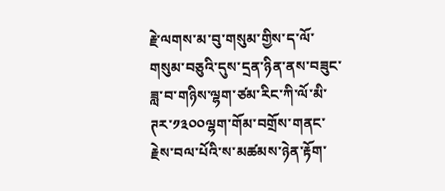རྗེ་ལགས་མ་བུ་གསུམ་གྱིས་ད་ལོ་གསུམ་བཅུའི་དུས་དྲན་ཉིན་ནས་བཟུང་ཟླ་བ་གཉིས་ལྷག་ཙམ་རིང་ཀི་ལོ་མི་ཊར་༡༣༠༠ལྷག་གོམ་བགྲོས་གནང་རྗེས་བལ་པོའི་ས་མཚམས་ཉེན་རྟོག་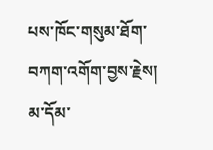པས་ཁོང་གསུམ་ཐོག་བཀག་འགོག་བྱས་རྗེས། མ་དོམ་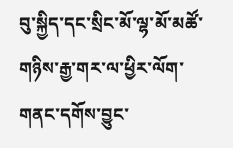བུ་སྐྱིད་དང་སྲིང་མོ་ལྷ་མོ་མཚོ་གཉིས་རྒྱ་གར་ལ་ཕྱིར་ལོག་གནང་དགོས་བྱུང་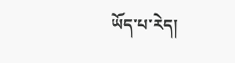ཡོད་པ་རེད།